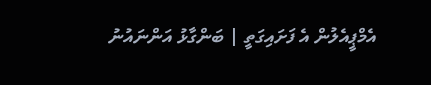އެމްޕީއެލުން އެ ފަށައިގަތީ | ބަންގާޅު އަންނައުނު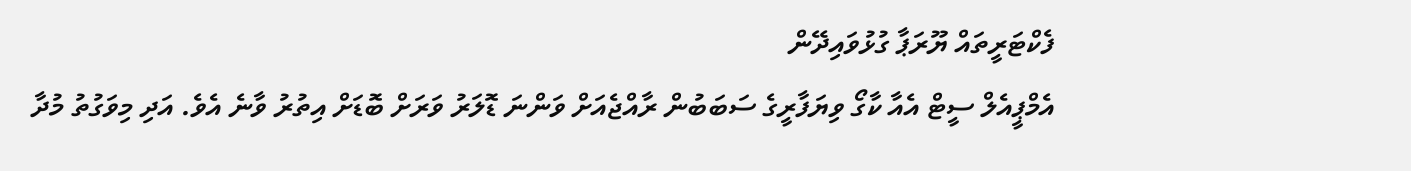ފެކްޓަރީތައް ޔޫރަޕާ ގުޅުވައިދޭން
އެމްޕީއެލް ސީޓް އެއާ ކާގޯ ވިޔަފާރީގެ ސަބަބުން ރާއްޖެއަށް ވަންނަ ޑޮލަރު ވަރަށް ބޮޑަށް އިތުރު ވާނެ އެވެ. އަދި މިވަގުތު މުދާ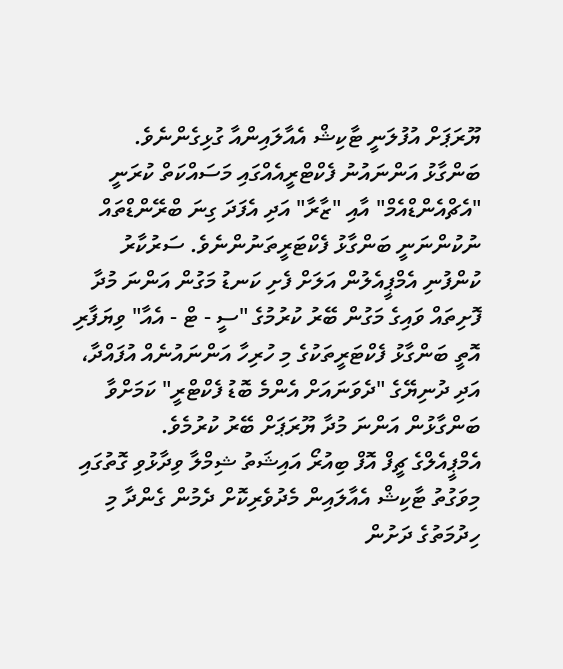ޔޫރަޕަށް އުފުލަނީ ޓާކިޝް އެއާލައިންއާ ގުޅިގެންނެވެ.
ބަންގާޅު އަންނައުނު ފެކްޓްރީއެއްގައި މަސައްކަތް ކުރަނީ
"އެޗްއެންޑްއެމް" އާއި "ޒާރާ" އަދި އެފަދަ ގިނަ ބްރޭންޑްތައް ނުކުންނަނީ ބަންގާޅު ފެކްޓަރީތަނުންނެވެ. ސަރުކާރު ކުންފުނި އެމްޕީއެލުން އަލަށް ފެށި ކަނޑު މަގުން އަންނަ މުދާ ފޮށިތައް ވައިގެ މަގުން ބޭރު ކުރުމުގެ "ސީ - ޓް - އެއާ" ވިޔަފާރި އޮތީ ބަންގާޅު ފެކްޓަރީތަކުގެ މި ހުރިހާ އަންނައުނެއް އުފައްދާ، އަދި ދުނިޔޭގެ "ދެވަނައަށް އެންމެ ބޮޑު ފެކްޓްރީ" ކަމަށްވާ ބަންގާޅުން އަންނަ މުދާ ޔޫރަޕަށް ބޭރު ކުރުމެވެ.
އެމްޕީއެލްގެ ޗީފް އޮފް ބިއުރޯ އައިޝަތު ޝިމްލާ ވިދާޅުވި ގޮތުގައި މިވަގުތު ޓާކިޝް އެއާލައިން މެދުވެރިކޮށް ދެމުން ގެންދާ މި ހިދުމަތުގެ ދަށުން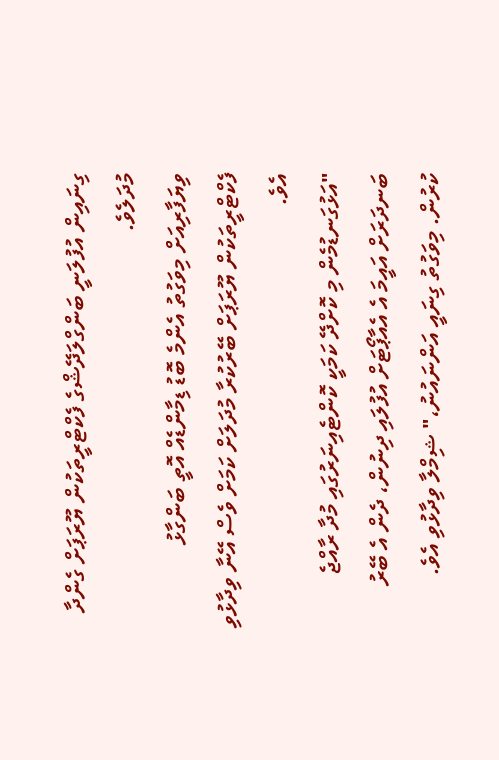ގިނައިން އުފުލަނީ ބަންގްލަދޭޝްގެ ފެކްޓްރީތަކުން ޔޫރަޕަށް ގެންދާ މުދަލެވެ.
ވިޔަފާރިއަށް މިވަގުތު އެންމެ ބޮޑު ޑިމާންޑެއް އޮތީ ބަންގާޅު ފެކްޓްރީތަކުން ޔޫރަޕަށް ބޭރުކުރާ މުދަލަށް ކަމަށް ވެސް އޭނާ ވިދާޅުވި އެވެ.
"އަޅުގަނޑުމެން މި ކޮށްދޭ ކަމަކީ ކޮންޓެއިނަރުގައި މުދާ ރާއްޖެ ބަނދަރަށް އައީމަ އެ އެއާޕޯޓަށް އުފުލައި ދިނުން، ދެން އެ ބޭރު ކުރުން. މިވަގުތު ގިނައީ އަންނައުނު،" ޝިމްލާ ވިދާޅުވި އެވެ.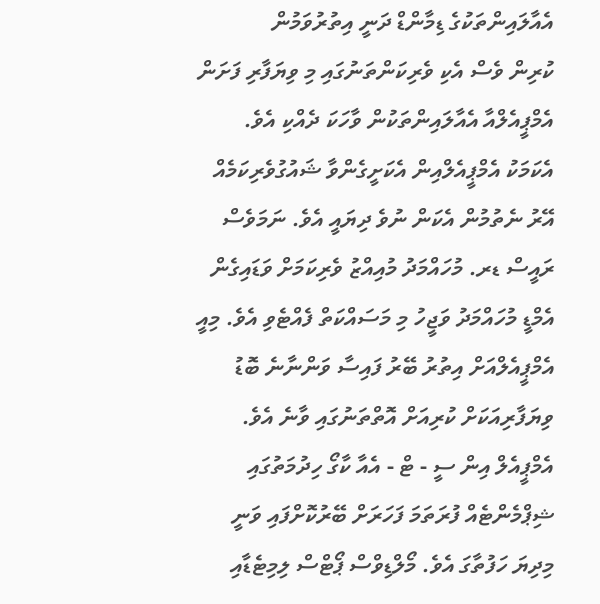އެއާލައިންތަކުގެ ޑިމާންޑް ދަނީ އިތުރުވަމުން
ކުރިން ވެސް އެކި ވެރިކަންތަނުގައި މި ވިޔަފާރި ފަށަން އެމްޕީއެލްއާ އެއާލައިންތަކުން ވާހަކަ ދެއްކި އެވެ. އެކަމަކު އެމްޕީއެލްއިން އެކަށީގެންވާ ޝައުގުވެރިކަމެއް އޭރު ނެތުމުން އެކަން ނުވެ ދިޔައީ އެވެ. ނަމަވެސް ރައީސް ޑރ. މުހައްމަދު މުއިއްޒު ވެރިކަމަށް ވަޑައިގެން އެމްޑީ މުހައްމަދު ވަޖީހު މި މަސައްކަތް ފެއްޓެވި އެވެ. މިއީ އެމްޕީއެލްއަށް އިތުރު ބޭރު ފައިސާ ވަންނާނެ ބޮޑު ވިޔަފާރިއަކަށް ކުރިއަށް އޮތްތަނުގައި ވާނެ އެވެ.
އެމްޕީއެލް އިން ސީ - ޓް - އެއާ ކާގޯ ހިދުމަތުގައި ޝިޕްމެންޓެއް ފުރަތަމަ ފަހަރަށް ބޭރުކޮށްފައި ވަނީ މިދިޔަ ހަފުތާގަ އެވެ. މޯލްޑިވްސް ޕޯޓްސް ލިމިޓެޑާއި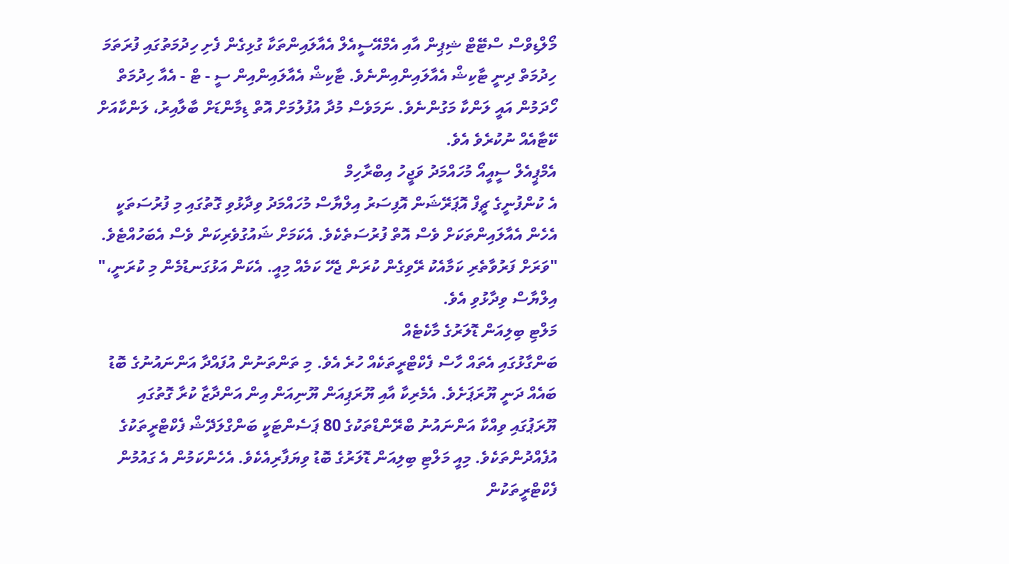މޯލްޑިވްސް ސްޓޭޓް ޝިޕިން އާއި އެމްއޭސީއެލް އެއާލައިންތަކާ ގުޅިގެން ފެށި ހިދުމަތުގައި ފުރަތަމަ ހިދުމަތް ދިނީ ޓާކިޝް އެއާލައިންއިންނެވެ. ޓާކިޝް އެއާލައިންއިން ސީ - ޓް - އެއާ ހިދުމަތް ހޯދަމުން އައީ ލަންކާ މަގުންނެވެ. ނަމަވެސް މުދާ އުފުލުމަށް އޮތް ޑިމާންޑަށް ބާލާއިރު، ލަންކާއަށް ކޭޓާއެއް ނުކުރެވެ އެވެ.
އެމްޕީއެލް ސީއީއޯ މުހައްމަދު ވަޖީހު އިބްރާހިމް
އެ ކުންފުނީގެ ޗީފް އޮޕަރޭޝަން އޮފިސަރު އިލްޔާސް މުހައްމަދު ވިދާޅުވި ގޮތުގައި މި ފުރުސަތަކީ އެހެން އެއާލައިންތަކަށް ވެސް އޮތް ފުރުސަތެކެވެ. އެކަމަށް ޝައުގުވެރިކަން ވެސް އެބަހުއްޓެވެ.
"ވަރަށް ފަރުވާތެރި ކަމާއެކު ރޭވިގެން ކުރަން ޖެހޭ ކަމެއް މިއީ. އެކަން އަޅުގަނޑުމެން މި ކުރަނީ،" އިލްޔާސް ވިދާޅުވި އެވެ.
މަލްޓި ބިލިއަން ޑޮލަރުގެ މާކެޓެއް
ބަންގާޅުގައި އެތައް ހާސް ފެކްޓްރީތަކެއް ހުރެ އެވެ. މި ތަންތަނުން އުފައްދާ އަންނައުނުގެ ބޮޑު ބައެއް ދަނީ ޔޫރަޕަށެވެ. އެމެރިކާ އާއި ޔޫރަޕިއަން ޔޫނިއަން އިން އަންދާޒާ ކުރާ ގޮތުގައި ޔޫރަޕުގައި ވިއްކާ އަންނައުނު ބްރޭންޑްތަކުގެ 80 ޕަސެންޓަކީ ބަންގްލަދޭޝް ފެކްޓްރީތަކުގެ އުފެއްދުންތަކެވެ. މިއީ މަލްޓި ބިލިއަން ޑޮލަރުގެ ބޮޑު ވިޔަފާރިއެކެވެ. އެހެންކަމުން އެ ގައުމުން ފެކްޓްރީތަކުން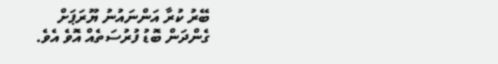ބޭރު ކުރާ އަންނައުނު ޔޫރަޕަށް ގެންދަން ބޮޑު ފުރުސަތެއް އޮވެ އެވެ.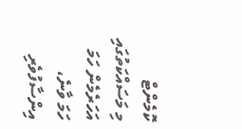ކޮމެންޓް
މި މަސައްކަތުގައި އަހަރެމެން ހަމަ ހަމަ ވާނެ، އިންސާފުވެރި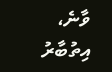ވާނެ، އިތުބާރު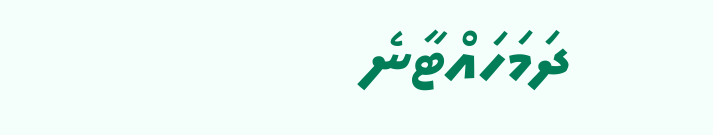ދަމަހައްޓާނެ